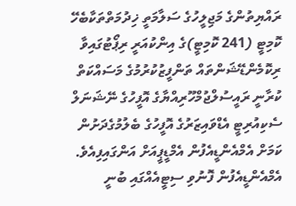ރައްޔިތުންގެ މަޖިލީހުގެ ސަލާމަތީ ޚިދުމަތްތަކާބެހޭ ކޮމިޓީ (241 ކޮމިޓީ)ގެ އިންކުއަރީ ރިޕޯޓުގައިވާ ރިކޮމެންޑޭޝަންތައް ތަންފީޒުކުރުމުގެ މަސައްކަތް ކުރާނީ ރައީސުލްޖުމްހޫރިއްޔާގެ އޮފީހުގެ ނޭޝަނަލް ސެކިއުރިޓީ އެޑްވައިޒަރުގެ އޮފީހުގެ ބެލުމުގެދަށުން ކަމަށް އެމްއެންޑީއެފުން އެމްޑީޕީއަށް އަންގައިފިއެވެ.
އެމްއެންޑީއެފުން ފޮނުވި ސިޓީއެއްގައި ބުނީ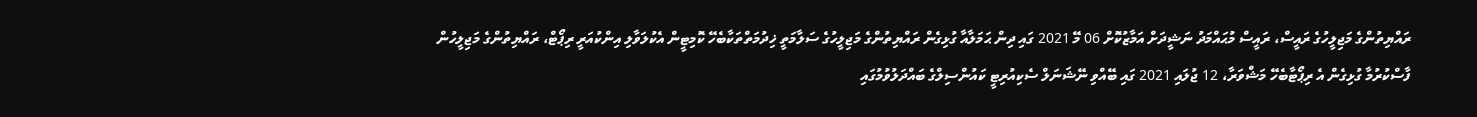ރައްޔިތުންގެ މަޖިލީހުގެ ރައީސް، ރައީސް މުޙައްމަދު ނަޝީދަށް އަމާޒުކޮށް 06 މޭ 2021 ގައި ދިން ޙަމަލާއާ ގުޅިގެން ރައްޔިތުންގެ މަޖިލީހުގެ ސަލާމަތީ ޚިދުމަތްތަކާބެހޭ ކޮމިޓީން އެކުލަވާލި އިންކުއަރީ ރިޕޯޓް، ރައްޔިތުންގެ މަޖިލީހުން ފާސްކުރުމާ ގުޅިގެން އެ ރިޕޯޓާބެހޭ މަޝްވަރާ، 12 ޖުލައި 2021 ގައި ބޭއްވި ނޭޝަނަލް ސެކިއުރިޓީ ކައުންސިލްގެ ބައްދަލުވުމުގައި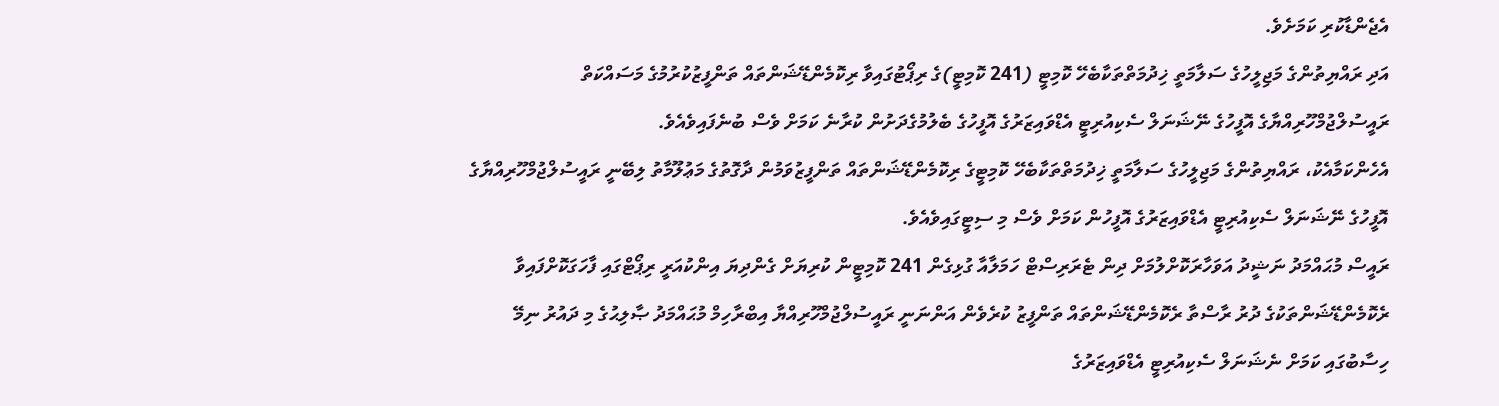އެޖެންޑާކުރި ކަމަށެވެ.
އަދި ރައްޔިތުންގެ މަޖިލީހުގެ ސަލާމަތީ ޚިދުމަތްތަކާބެހޭ ކޮމިޓީ (241 ކޮމިޓީ)ގެ ރިޕޯޓުގައިވާ ރިކޮމެންޑޭޝަންތައް ތަންފީޒުކުރުމުގެ މަސައްކަތް ރައީސުލްޖުމްހޫރިއްޔާގެ އޮފީހުގެ ނޭޝަނަލް ސެކިއުރިޓީ އެޑްވައިޒަރުގެ އޮފީހުގެ ބެލުމުގެދަށުން ކުރާނެ ކަމަށް ވެސް ބުނެފައިވެއެވެ.
އެހެންކަމާއެކު، ރައްޔިތުންގެ މަޖިލީހުގެ ސަލާމަތީ ޚިދުމަތްތަކާބެހޭ ކޮމިޓީގެ ރިކޮމެންޑޭޝަންތައް ތަންފީޒުވަމުން ދާގޮތުގެ މަޢުލޫމާތު ލިބޭނީ ރައީސުލްޖުމްހޫރިއްޔާގެ އޮފީހުގެ ނޭޝަނަލް ސެކިއުރިޓީ އެޑްވައިޒަރުގެ އޮފީހުން ކަމަށް ވެސް މި ސިޓީގައިވެއެވެ.
ރައީސް މުޙައްމަދު ނަޝީދު އަވަހާރަކޮށްލުމަށް ދިން ޓެރަރިސްޓް ހަމަލާއާ ގުޅިގެން 241 ކޮމިޓީން ކުރިޔަށް ގެންދިޔަ އިންކުއަރީ ރިޕޯޓްގައި ފާހަގަކޮށްފައިވާ ރެކޮމެންޑޭޝަންތަކުގެ ދުރު ރާސްތާ ރެކޮމެންޑޭޝަންތައް ތަންފީޒު ކުރެވެން އަންނަނީ ރައީސުލްޖުމްހޫރިއްޔާ އިބްރާހިމް މުޙައްމަދު ޞާލިޙުގެ މި ދައުރު ނިމޭ ހިސާބުގައި ކަމަށް ނެޝަނަލް ސެކިއުރިޓީ އެޑްވައިޒަރުގެ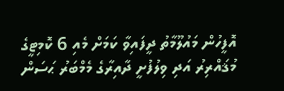އޮފީހުން މައުލޫމާތު ދީފައިވާ ކަމަށް މެއި 6 ކޮމިޓީގެ މުޤައްރިރު އަދި ވިލުފުށީ ދާއިރާގެ މެމްބަރު ޙަސަން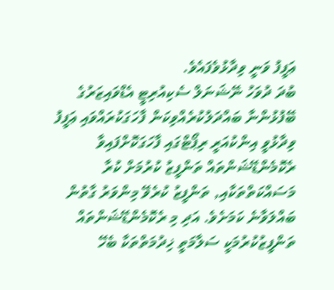ޢަފީފު ވަނީ ވިދާޅުވެފައެވެ.
ބުދަ ދުވަހު ނޭޝަނަލް ސެކިއުރިޓީ އެޑްވައިޒަރުގެ ބޭފުޅުންނާ ބައްދަލުކުރެއްވިކަން ފާހަގަކުރައްވައި ޢަފީފު ވިދާޅުވީ އިންކުއަރީ ރިޕޯޓްގައި ފާހަގަކޮށްފައިވާ ރެކޮމެންޑޭޝަންތައް ތަންފީޒު ކުރުމަށް ކުރާ މަސައްކަތްތަކާއި, ތަންފީޒު ކުރެވޭ މިންވަރު ގާތުން ބައްލަވާނެ ކަމަށެވެ. އަދި މި ރެކޮމެންޑޭޝަންތައް ތަންފީޒުކުރުމަކީ ސަލާމަތީ ޚިދުމަތްތަކާ ބެހޭ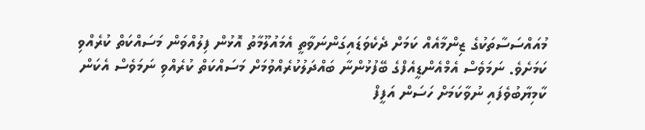މުއައްސަސާތަކުގެ ޒިންމާއެއް ކަމަށް ދެކެވަޑައިގަންނަވާތީ އެމައުލޫމާތު އޮޅުން ފިލުއްވަން މަސައްކަތް ކުރެއްވި ކަމަށެވެ. ނަމަވެސް އެމްއެންޑީއެފްގެ ބޭފުޅުންނާ ބައްދަލުކުރެއްވުމަށް މަސައްކަތް ކުރެއްވި ނަމަވެސް އެކަން ކާމިޔާބުވެފައި ނުވާކަމަށް ހަސަން އަފީފް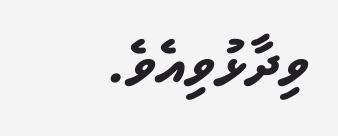ވިދާޅުވިއެވެ.